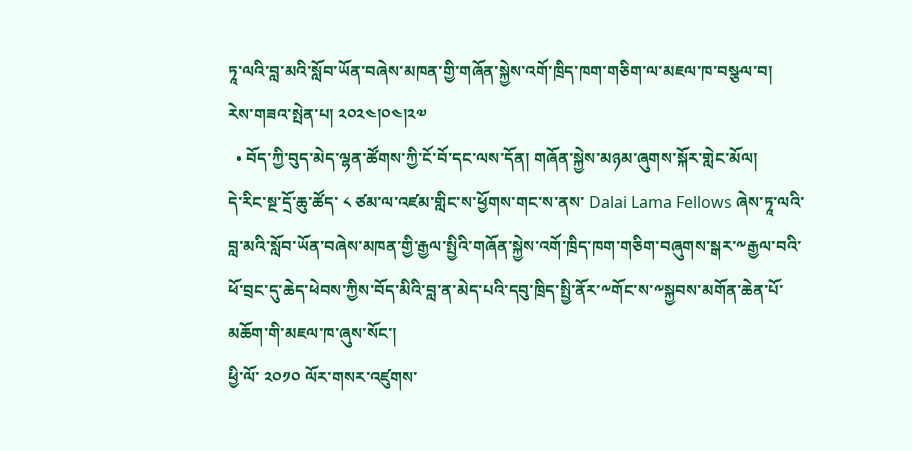ཏཱ་ལའི་བླ་མའི་སློབ་ཡོན་བཞེས་མཁན་གྱི་གཞོན་སྐྱེས་འགོ་ཁྲིད་ཁག་གཅིག་ལ་མཇལ་ཁ་བསྩལ་བ།
རེས་གཟའ་སྤེན་པ། ༢༠༢༤།༠༤།༢༧
  • བོད་ཀྱི་བུད་མེད་ལྷན་ཚོགས་ཀྱི་ངོ་བོ་དང་ལས་དོན། གཞོན་སྐྱེས་མཉམ་ཞུགས་སྐོར་གླེང་མོལ།
དེ་རིང་སྔ་དྲོ་ཆུ་ཚོད་ ༨ ཙམ་ལ་འཛམ་གླིང་ས་ཕྱོགས་གང་ས་ནས་ Dalai Lama Fellows ཞེས་ཏཱ་ལའི་བླ་མའི་སློབ་ཡོན་བཞེས་མཁན་གྱི་རྒྱལ་སྤྱིའི་གཞོན་སྐྱེས་འགོ་ཁྲིད་ཁག་གཅིག་བཞུགས་སྒར་༸རྒྱལ་བའི་ཕོ་བྲང་དུ་ཆེད་ཕེབས་ཀྱིས་བོད་མིའི་བླ་ན་མེད་པའི་དབུ་ཁྲིད་སྤྱི་ནོར་༸གོང་ས་༸སྐྱབས་མགོན་ཆེན་པོ་མཆོག་གི་མཇལ་ཁ་ཞུས་སོང་།
ཕྱི་ལོ་ ༢༠༡༠ ལོར་གསར་འཛུགས་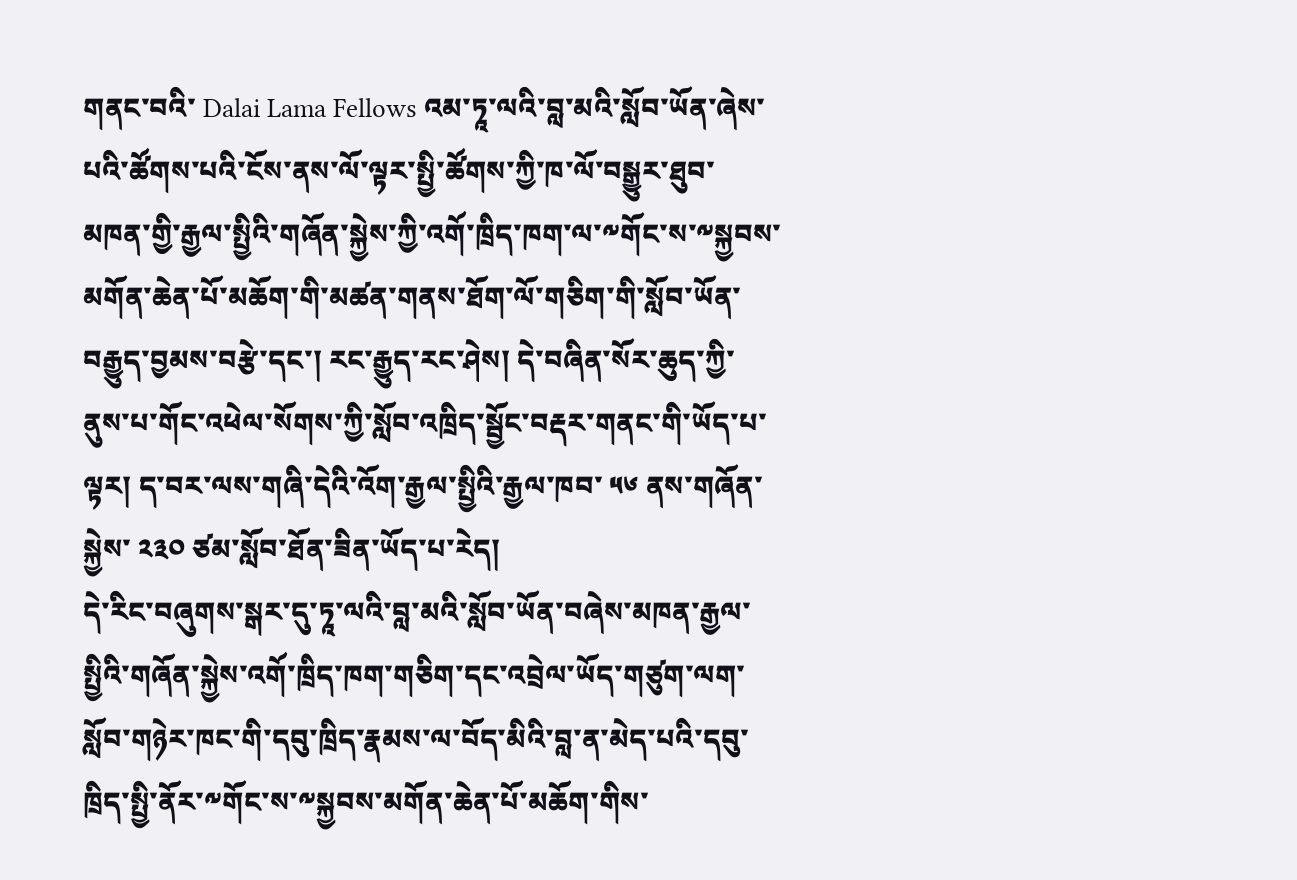གནང་བའི་ Dalai Lama Fellows འམ་ཏཱ་ལའི་བླ་མའི་སློབ་ཡོན་ཞེས་པའི་ཚོགས་པའི་ངོས་ནས་ལོ་ལྟར་སྤྱི་ཚོགས་ཀྱི་ཁ་ལོ་བསྒྱུར་ཐུབ་མཁན་གྱི་རྒྱལ་སྤྱིའི་གཞོན་སྐྱེས་ཀྱི་འགོ་ཁྲིད་ཁག་ལ་༸གོང་ས་༸སྐྱབས་མགོན་ཆེན་པོ་མཆོག་གི་མཚན་གནས་ཐོག་ལོ་གཅིག་གི་སློབ་ཡོན་བརྒྱུད་བྱམས་བརྩེ་དང་། རང་རྒྱུད་རང་ཤེས། དེ་བཞིན་སོར་ཆུད་ཀྱི་ནུས་པ་གོང་འཕེལ་སོགས་ཀྱི་སློབ་འཁྲིད་སྦྱོང་བརྡར་གནང་གི་ཡོད་པ་ལྟར། ད་བར་ལས་གཞི་དེའི་འོག་རྒྱལ་སྤྱིའི་རྒྱལ་ཁབ་ ༥༦ ནས་གཞོན་སྐྱེས་ ༢༣༠ ཙམ་སློབ་ཐོན་ཟིན་ཡོད་པ་རེད།
དེ་རིང་བཞུགས་སྒར་དུ་ཏཱ་ལའི་བླ་མའི་སློབ་ཡོན་བཞེས་མཁན་རྒྱལ་སྤྱིའི་གཞོན་སྐྱེས་འགོ་ཁྲིད་ཁག་གཅིག་དང་འབྲེལ་ཡོད་གཙུག་ལག་སློབ་གཉེར་ཁང་གི་དབུ་ཁྲིད་རྣམས་ལ་བོད་མིའི་བླ་ན་མེད་པའི་དབུ་ཁྲིད་སྤྱི་ནོར་༸གོང་ས་༸སྐྱབས་མགོན་ཆེན་པོ་མཆོག་གིས་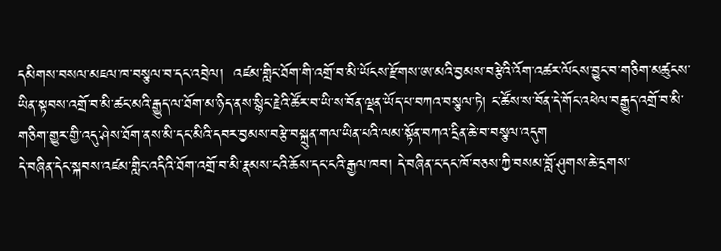དམིགས་བསལ་མཇལ་ཁ་བསྩལ་བ་དང་འབྲེལ།  འཛམ་གླིང་ཐོག་གི་འགྲོ་བ་མི་ཡོངས་རྫོགས་ཨ་མའི་བྱམས་བརྩེའི་འོག་འཚར་ལོངས་བྱུང་བ་གཅིག་མཚུངས་ཡིན་སྟབས་འགྲོ་བ་མི་ཚང་མའི་རྒྱུད་ལ་ཐོག་མ་ཉིད་ནས་སྙིང་རྗེའི་ཚོར་བ་ཡི་ས་བོན་ལྡན་ཡོད་པ་བཀའ་བསྩལ་ཏེ། ང་ཚོས་ས་བོན་དེ་གོང་འཕེལ་བརྒྱུད་འགྲོ་བ་མི་གཅིག་གྱུར་གྱི་འདུ་ཤེས་ཐོག་ནས་མི་དང་མིའི་དབར་བྱམས་བརྩེ་བསྐྲུན་གལ་ཡིན་པའི་ལམ་སྟོན་བཀའ་དྲིན་ཆེ་བ་བསྩལ་འདུག
དེ་བཞིན་དེང་སྐབས་འཛམ་གླིང་འདིའི་ཐོག་འགྲོ་བ་མི་རྣམས་ངའི་ཆོས་དང་ངའི་རྒྱལ་ཁབ། དེ་བཞིན་ང་དང་ཁོ་བཅས་ཀྱི་བསམ་བློ་ཤུགས་ཆེ་དྲགས་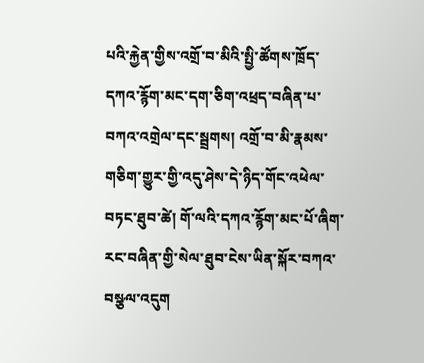པའི་རྐྱེན་གྱིས་འགྲོ་བ་མིའི་སྤྱི་ཚོགས་ཁྲོད་དཀའ་རྙོག་མང་དག་ཅིག་འཕྲད་བཞིན་པ་བཀའ་འགྲེལ་དང་སྦྲགས། འགྲོ་བ་མི་རྣམས་གཅིག་གྱུར་གྱི་འདུ་ཤེས་དེ་ཉིད་གོང་འཕེལ་བཏང་ཐུབ་ཚེ། གོ་ལའི་དཀའ་རྙོག་མང་པོ་ཞིག་རང་བཞིན་གྱི་སེལ་ཐུབ་ངེས་ཡིན་སྐོར་བཀའ་བསྩལ་འདུག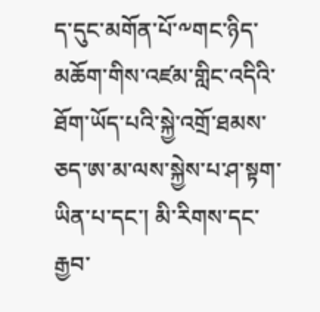ད་དུང་མགོན་པོ་༸གང་ཉིད་མཆོག་གིས་འཛམ་གླིང་འདིའི་ཐོག་ཡོད་པའི་སྐྱེ་འགྲོ་ཐམས་ཅད་ཨ་མ་ལས་སྐྱེས་པ་ཤ་སྟག་ཡིན་པ་དང་། མི་རིགས་དང་རྒྱབ་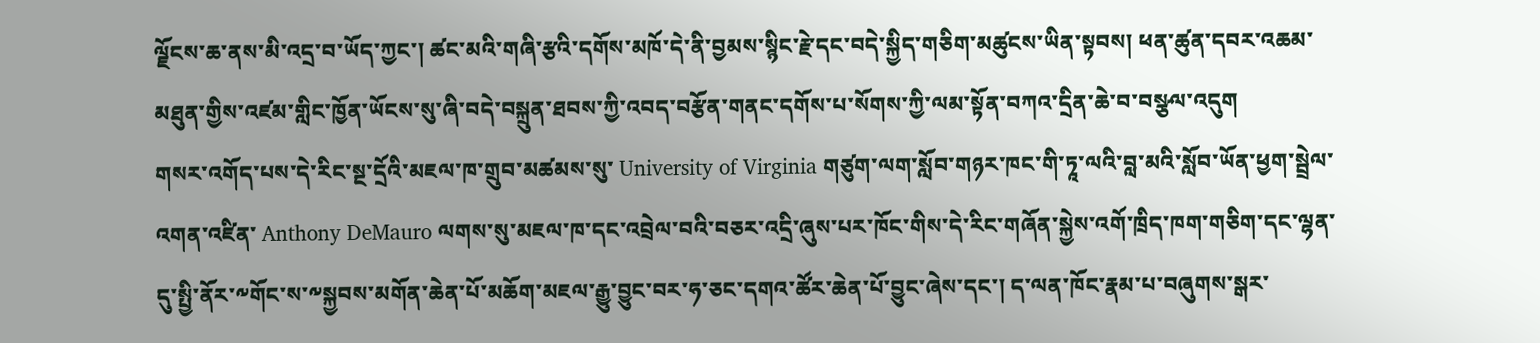ལྗོངས་ཆ་ནས་མི་འདྲ་བ་ཡོད་ཀྱང་། ཚང་མའི་གཞི་རྩའི་དགོས་མཁོ་དེ་ནི་བྱམས་སྙིང་རྗེ་དང་བདེ་སྐྱིད་གཅིག་མཚུངས་ཡིན་སྟབས། ཕན་ཚུན་དབར་འཆམ་མཐུན་གྱིས་འཛམ་གླིང་ཁྱོན་ཡོངས་སུ་ཞི་བདེ་བསྐྲུན་ཐབས་ཀྱི་འབད་བརྩོན་གནང་དགོས་པ་སོགས་ཀྱི་ལམ་སྟོན་བཀའ་དྲིན་ཆེ་བ་བསྩལ་འདུག
གསར་འགོད་པས་དེ་རིང་སྔ་དྲོའི་མཇལ་ཁ་གྲུབ་མཚམས་སུ་ University of Virginia གཙུག་ལག་སློབ་གཉར་ཁང་གི་ཏཱ་ལའི་བླ་མའི་སློབ་ཡོན་ཕྱག་སྦྲེལ་འགན་འཛིན་ Anthony DeMauro ལགས་སུ་མཇལ་ཁ་དང་འབྲེལ་བའི་བཅར་འདྲི་ཞུས་པར་ཁོང་གིས་དེ་རིང་གཞོན་སྐྱེས་འགོ་ཁྲིད་ཁག་གཅིག་དང་ལྷན་དུ་སྤྱི་ནོར་༸གོང་ས་༸སྐྱབས་མགོན་ཆེན་པོ་མཆོག་མཇལ་རྒྱུ་བྱུང་བར་ཧ་ཅང་དགའ་ཚོར་ཆེན་པོ་བྱུང་ཞེས་དང་། ད་ལན་ཁོང་རྣམ་པ་བཞུགས་སྒར་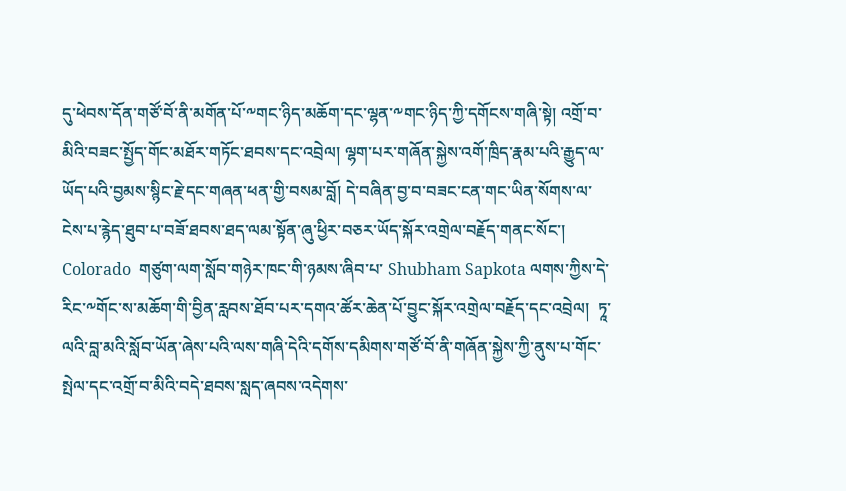དུ་ཕེབས་དོན་གཙོ་བོ་ནི་མགོན་པོ་༸གང་ཉིད་མཆོག་དང་ལྷན་༸གང་ཉིད་ཀྱི་དགོངས་གཞི་སྟེ། འགྲོ་བ་མིའི་བཟང་སྤྱོད་གོང་མཐོར་གཏོང་ཐབས་དང་འབྲེལ། ལྷག་པར་གཞོན་སྐྱེས་འགོ་ཁྲིད་རྣམ་པའི་རྒྱུད་ལ་ཡོད་པའི་བྱམས་སྙིང་རྗེ་དང་གཞན་ཕན་གྱི་བསམ་བློ། དེ་བཞིན་བྱ་བ་བཟང་ངན་གང་ཡིན་སོགས་ལ་ངེས་པ་རྙེད་ཐུབ་པ་བཟོ་ཐབས་ཐད་ལམ་སྟོན་ཞུ་ཕྱིར་བཅར་ཡོད་སྐོར་འགྲེལ་བརྗོད་གནང་སོང་།
Colorado  གཙུག་ལག་སློབ་གཉེར་ཁང་གི་ཉམས་ཞིབ་པ་ Shubham Sapkota ལགས་ཀྱིས་དེ་རིང་༸གོང་ས་མཆོག་གི་བྱིན་རླབས་ཐོབ་པར་དགའ་ཚོར་ཆེན་པོ་བྱུང་སྐོར་འགྲེལ་བརྗོད་དང་འབྲེལ།  ཏཱ་ལའི་བླ་མའི་སློབ་ཡོན་ཞེས་པའི་ལས་གཞི་དེའི་དགོས་དམིགས་གཙོ་བོ་ནི་གཞོན་སྐྱེས་ཀྱི་ནུས་པ་གོང་སྤེལ་དང་འགྲོ་བ་མིའི་བདེ་ཐབས་སླད་ཞབས་འདེགས་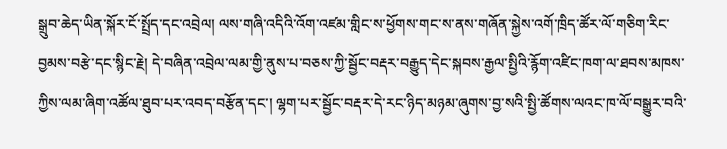སྒྲུབ་ཆེད་ཡིན་སྐོར་ངོ་སྤྲོད་དང་འབྲེལ། ལས་གཞི་འདིའི་འོག་འཛམ་གླིང་ས་ཕྱོགས་གང་ས་ནས་གཞོན་སྐྱེས་འགོ་ཁྲིད་ཚོར་ལོ་གཅིག་རིང་བྱམས་བརྩེ་དང་སྙིང་རྗེ། དེ་བཞིན་འབྲེལ་ལམ་གྱི་ནུས་པ་བཅས་ཀྱི་སྦྱོང་བརྡར་བརྒྱུད་དེང་སྐབས་རྒྱལ་སྤྱིའི་རྙོག་འཛིང་ཁག་ལ་ཐབས་མཁས་ཀྱིས་ལམ་ཞིག་འཚོལ་ཐུབ་པར་འབད་བརྩོན་དང་། ལྷག་པར་སྦྱོང་བརྡར་དེ་རང་ཉིད་མཉམ་ཞུགས་བྱ་སའི་སྤྱི་ཚོགས་ལའང་ཁ་ལོ་བསྒྱུར་བའི་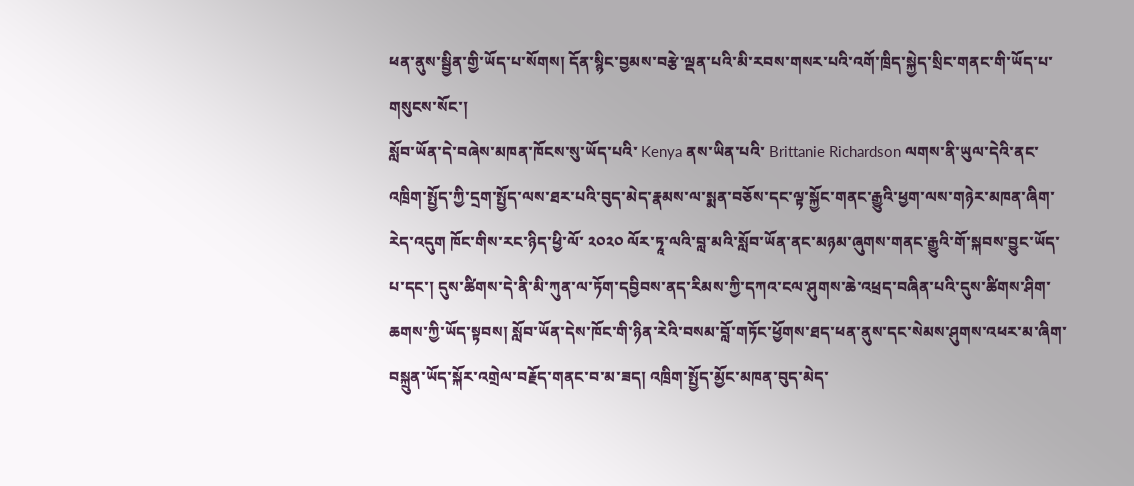ཕན་ནུས་སྦྱིན་གྱི་ཡོད་པ་སོགས། དོན་སྙིང་བྱམས་བརྩེ་ལྡན་པའི་མི་རབས་གསར་པའི་འགོ་ཁྲིད་སྐྱེད་སྲིང་གནང་གི་ཡོད་པ་གསུངས་སོང་།
སློབ་ཡོན་དེ་བཞེས་མཁན་ཁོངས་སུ་ཡོད་པའི་ Kenya ནས་ཡིན་པའི་ Brittanie Richardson ལགས་ནི་ཡུལ་དེའི་ནང་འཁྲིག་སྤྱོད་ཀྱི་དྲག་སྤྱོད་ལས་ཐར་པའི་བུད་མེད་རྣམས་ལ་སྨན་བཅོས་དང་ལྟ་སྐྱོང་གནང་རྒྱུའི་ཕྱག་ལས་གཉེར་མཁན་ཞིག་རེད་འདུག ཁོང་གིས་རང་ཉིད་ཕྱི་ལོ་ ༢༠༢༠ ལོར་ཏཱ་ལའི་བླ་མའི་སློབ་ཡོན་ནང་མཉམ་ཞུགས་གནང་རྒྱུའི་གོ་སྐབས་བྱུང་ཡོད་པ་དང་། དུས་ཚིགས་དེ་ནི་མི་ཀུན་ལ་ཏོག་དབྱིབས་ནད་རིམས་ཀྱི་དཀའ་ངལ་ཤུགས་ཆེ་འཕྲད་བཞིན་པའི་དུས་ཚིགས་ཤིག་ཆགས་ཀྱི་ཡོད་སྟབས། སློབ་ཡོན་དེས་ཁོང་གི་ཉིན་རེའི་བསམ་བློ་གཏོང་ཕྱོགས་ཐད་ཕན་ནུས་དང་སེམས་ཤུགས་འཕར་མ་ཞིག་བསྐྲུན་ཡོད་སྐོར་འགྲེལ་བརྗོད་གནང་བ་མ་ཟད། འཁྲིག་སྤྱོད་མྱོང་མཁན་བུད་མེད་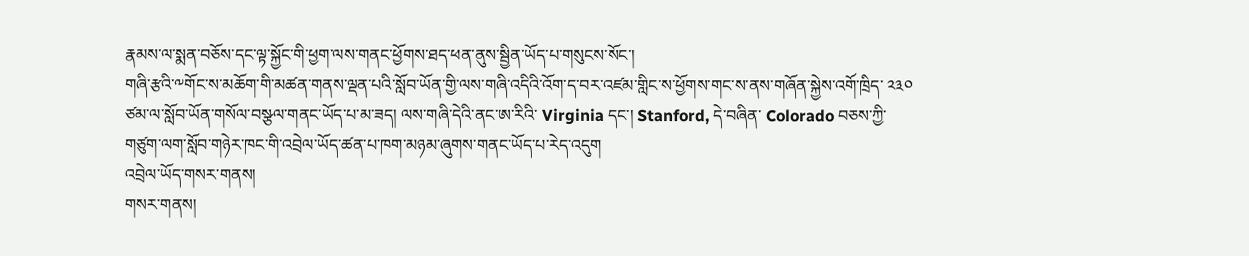རྣམས་ལ་སྨན་བཅོས་དང་ལྟ་སྐྱོང་གི་ཕྱག་ལས་གནང་ཕྱོགས་ཐད་ཕན་ནུས་སྦྱིན་ཡོད་པ་གསུངས་སོང་།
གཞི་རྩའི་༸གོང་ས་མཆོག་གི་མཚན་གནས་ལྡན་པའི་སློབ་ཡོན་གྱི་ལས་གཞི་འདིའི་འོག་ད་བར་འཛམ་གླིང་ས་ཕྱོགས་གང་ས་ནས་གཞོན་སྐྱེས་འགོ་ཁྲིད་ ༢༣༠ ཙམ་ལ་སློབ་ཡོན་གསོལ་བསྩལ་གནང་ཡོད་པ་མ་ཟད། ལས་གཞི་དེའི་ནང་ཨ་རིའི་ Virginia དང་། Stanford, དེ་བཞིན་ Colorado བཅས་ཀྱི་གཙུག་ལག་སློབ་གཉེར་ཁང་གི་འབྲེལ་ཡོད་ཚན་པ་ཁག་མཉམ་ཞུགས་གནང་ཡོད་པ་རེད་འདུག
འབྲེལ་ཡོད་གསར་གནས།
གསར་གནས།